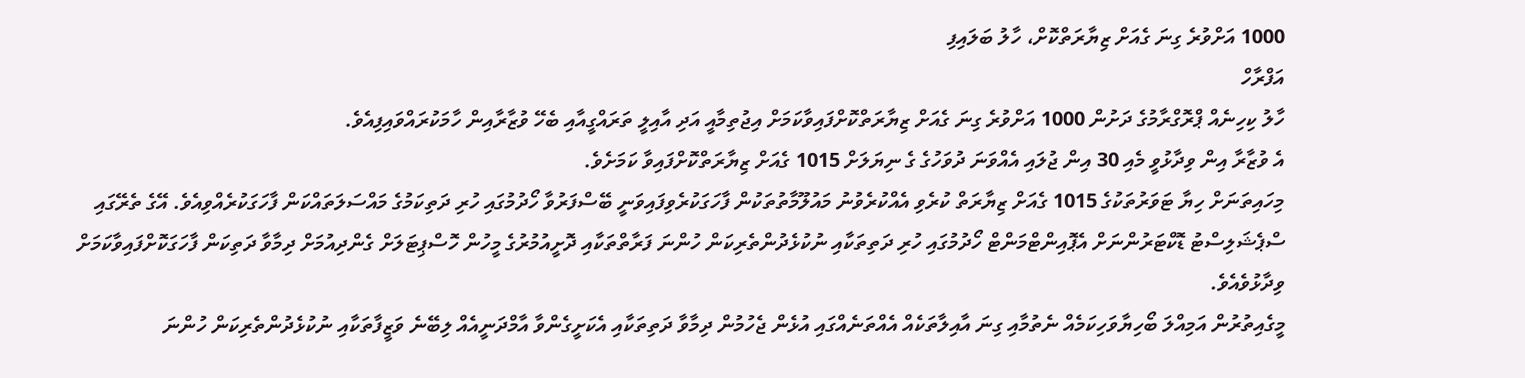1000 އަށްވުރެ ގިނަ ގެއަށް ޒިޔާރަތްކޮށް، ހާލު ބަލައިފި
އަފްރާހް
ހާލު ކިހިނެއް ޕްރޮގްރާމުގެ ދަށުން 1000 އަށްވުރެ ގިނަ ގެއަށް ޒިޔާރަތްކޮށްފައިވާކަމަށް އިޖުތިމާއީ އަދި އާއިލީ ތަރައްގީއާއި ބެހޭ ވުޒާރާއިން ހާމަކުރައްވައިފިއެވެ.
އެ ވުޒާރާ އިން ވިދާޅުވީ މެއި 30 އިން ޖުލައި އެއްވަނަ ދުވަހުގެ ގެ ނިޔަލަށް 1015 ގެއަށް ޒިޔާރަތްކޮށްފައިވާ ކަމަށެވެ.
މިހައިތަނަށް ހިޔާ ޓަވަރުތަކުގެ 1015 ގެއަށް ޒިޔާރަތް ކުރެވި އެއްކުރެވުނު މައުލޫމާތުތަކުން ފާހަގަކުރެވިފައިވަނީ ބޭސްފަރުވާ ހޯދުމުގައި ހުރި ދަތިކަމުގެ މައްސަލަތައްކަން ފާހަގަކުރެއްވިއެވެ. އޭގެ ތެރޭގައި ސްޕެޝަލިސްޓު ޑޮކްޓަރުންނަށް އެޕޮއިންޓްމަންޓް ހޯދުމުގައި ހުރި ދަތިތަކާއި ނުކުޅެދުންތެރިކަން ހުންނަ ފަރާތްތަކާއި ދޮށީއުމުރުގެ މީހުން ހޮސްޕިޓަލަށް ގެންދިއުމަށް ދިމާވާ ދަތިކަން ފާހަގަކޮށްފައިވާކަމަށް ވިދާޅުވެއެވެ.
މީގެއިތުރުން އަމިއްލަ ބޯހިޔާވަހިކަމެއް ނެތުމާއި ގިނަ އާއިލާތަކެއް އެއްތަނެއްގައި އުޅެން ޖެހުމުން ދިމާވާ ދަތިތަކާއި އެކަށީގެންވާ އާމްދަނީއެއް ލިބޭނެ ވަޒީފާތަކާއި ނުކުޅެދުންތެރިކަން ހުންނަ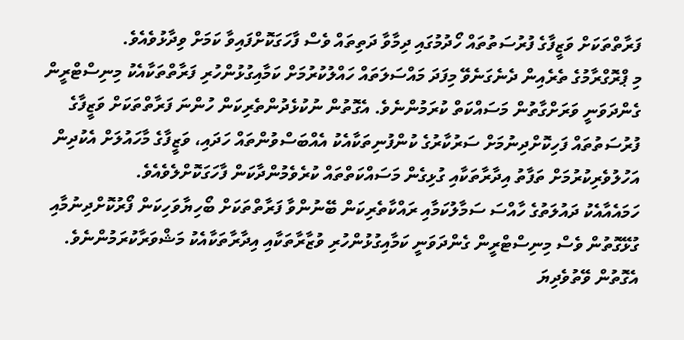ފަރާތްތަކަށް ވަޒީފާގެ ފުރުސަތުތައް ހޯދުމުގައި ދިމާވާ ދަތިތައް ވެސް ފާހަގަކޮށްފައިވާ ކަމަށް ވިދާޅުވެއެވެ.
މި ޕްރޮގްރާމުގެ ތެރެއިން ދެނެގަނެވޭ މިފަދަ މައްސަލަތައް ހައްލުކުރުމަށް ކަމާއިގުޅުންހުރި ފަރާތްތަކާއެކު މިނިސްޓްރީން ގެންދަވަނީ ވަރަށްގާތުން މަސައްކަތް ކުރަމުންނެވެ. އެގޮތުން ނުކުޅެދުންތެރިކަން ހުންނަ ފަރާތްތަކަށް ވަޒީފާގެ ފުރުސަތުތައް ފަހިކޮށްދިނުމަށް ސަރުކާރުގެ ކުންފުނިތަކާއެކު އެއްބަސްވުންތައް ހަދައި، ވަޒީފާގެ މާހައުލަށް އެކުދިން އަހުލުވެރިކުރުމަށް ތަފާތު އިދާރާތަކާއި ގުޅިގެން މަސައްކަތްތައް ކުރެވެމުންދާކަން ފާހަގަކޮށްލެވެއެވެ.
ހަމައެއާއެކު ދައުލަތުގެ ހާއްސަ ސަމާލުކަމާއި ރައްކާތެރިކަން ބޭނުންވާ ފަރާތްތަކަށް ބޯހިޔާވަހިކަން ފޯރުކޮށްދިނުމާއި ގުޅޭގޮތުން ވެސް މިނިސްޓްރީން ގެންދަވަނީ ކަމާއިގުޅުންހުރި ވުޒާރާތަކާއި އިދާރާތަކާއެކު މަޝްވަރާކުރަމުންނެވެ.
އެގޮތުން ވޭތުވެދިޔަ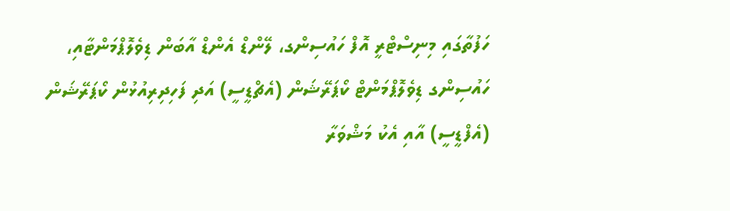ހަފުތާގައި މިނިސްޓްރީ އޮފް ހައުސިންގ، ލޭންޑް އެންޑް އާބަން ޑިވެލޮޕްމަންޓާއި، ހައުސިންގ ޑިވެލޮޕްމަންޓް ކޯޕަރޭޝަން (އެޗްޑީސީ) އަދި ފަހިދިރިއުޅުން ކޯޕަރޭޝަން (އެފްޑީސީ) އާއި އެކު މަޝްވަރާ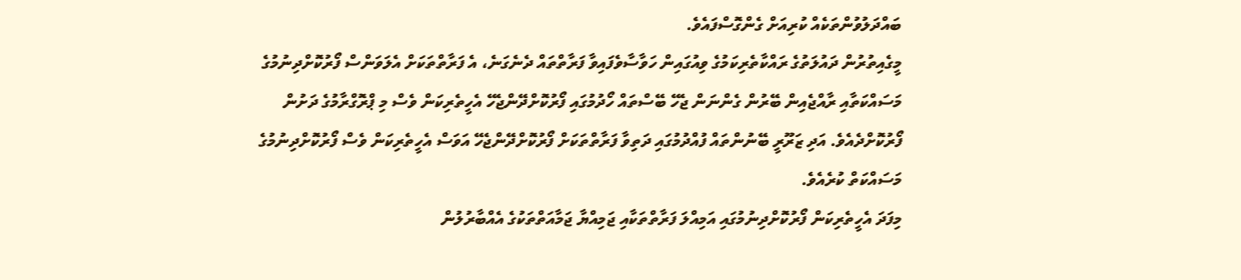ބައްދަލުވުންތަކެއް ކުރިއަށް ގެންގޮސްފައެވެ.
މީގެއިތުރުން ދައުލަތުގެ ރައްކާތެރިކަމުގެ ވިއުގައިން ހަވާސާވެފައިވާ ފަރާތްތައް ދެނެގަނެ، އެ ފަރާތްތަކަށް އެލަވަންސް ފޯރުކޮށްދިނުމުގެ މަސައްކަތާއި ރާއްޖެއިން ބޭރުން ގެންނަން ޖެހޭ ބޭސްތައް ހޯދުމުގައި ފޯރުކޮށްދޭންޖެހޭ އެހީތެރިކަން ވެސް މި ޕްރޮގްރާމުގެ ދަށުން ފޯރުކޮށްދެއެވެ. އަދި ޒަރޫރީ ބޭނުންތައް ފުއްދުމުގައި ދަތިވާ ފަރާތްތަކަށް ފޯރުކޮށްދޭންޖެހޭ އަވަސް އެހީތެރިކަން ވެސް ފޯރުކޮށްދިނުމުގެ މަސައްކަތް ކުރެއެވެ.
މިފަދަ އެހީތެރިކަން ފޯރުކޮށްދިނުމުގައި އަމިއްލަ ފަރާތްތަކާއި ޖަމިއްޔާ ޖަމާއަތްތަކުގެ އެއްބާރުލުން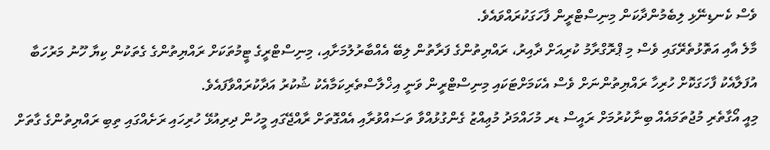ވެސް ކެނޑިނޭޅި ލިބެމުންދާކަން މިނިސްޓްރީން ފާހަގަކުރައްވައެވެ.
މާލެ އާއި އަތޮޅުތެރޭގައި ވެސް މި ޕްރޮގްރާމު ކުރިއަށް ދާއިރު، ރައްޔިތުންގެ ފަރާތުން ލިބޭ އެއްބާރުލުމަށާއި، މިނިސްޓްރީގެ ޓީމުތަކަށް ރައްޔިތުންގެ ގެތަކުން ކިޔާ ހޫނު މަރުހަބާ އުފަލާއެކު ފާހަގަކޮށް ހުރިހާ ރައްޔިތުންނަށް ވެސް އެކަމަށްޓަކައި މިނިސްޓްރީން ވަނީ އިޚްލާސްތެރިކަމާއެކު ޝުކުރު އަދާކުރައްވާފައެވެ.
މިއީ އޯގާތެރި މުޖުތަމައެއް ބިނާކުރުމަށް ރައީސް ޑރ މުހައްމަދު މުޢިއްޒު ގެންގުޅުއްވާ ތަސައްވުރާއި އެއްގޮތަށް ރާއްޖޭގައި މީހުން ދިރިއުޅޭ ހުރިހައި ރަށެއްގައި ތިބި ރައްޔިތުންގެ ގާތަށް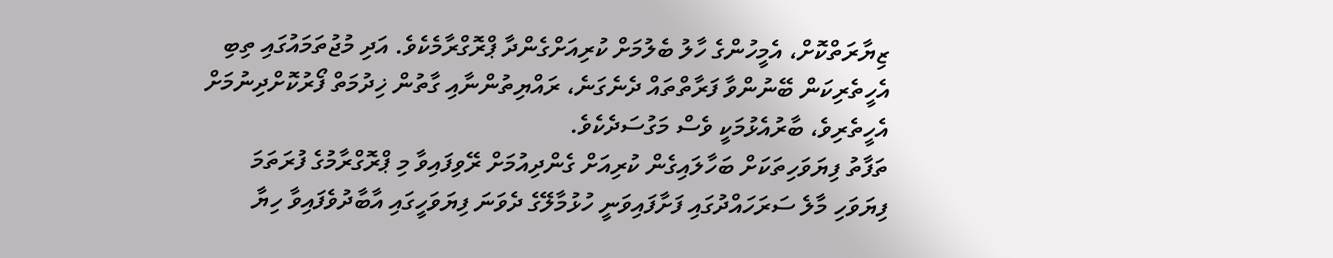ޒިޔާރަތްކޮށް، އެމީހުންގެ ހާލު ބެލުމަށް ކުރިއަށްގެންދާ ޕްރޮގްރާމެކެވެ. އަދި މުޖުތަމައުގައި ތިބި އެހީތެރިކަން ބޭނުންވާ ފަރާތްތައް ދެނެގަނެ، ރައްޔިތުންނާއި ގާތުން ޚިދުމަތް ފޯރުކޮށްދިނުމަށް އެހީތެރިވެ، ބާރުއެޅުމަކީ ވެސް މަގުސަދެކެވެ.
ތަފާތު ފިޔަވަހިތަކަށް ބަހާލައިގެން ކުރިއަށް ގެންދިއުމަށް ރޭވިފައިވާ މި ޕްރޮގްރާމުގެ ފުރަތަމަ ފިޔަވަހި މާލެ ސަރަހައްދުގައި ފަށާފައިވަނީ ހުޅުމާލޭގެ ދެވަނަ ފިޔަވަހީގައި އާބާދުވެފައިވާ ހިޔާ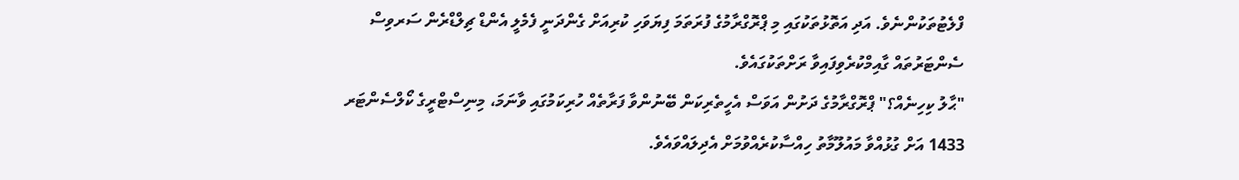ފްލެޓުތަކުންނެވެ. އަދި އަތޮޅުތަކުގައި މި ޕްރޮގްރާމުގެ ފުރަތަމަ ފިޔަވަހި ކުރިއަށް ގެންދަނީ ފެމެލީ އެންޑް ޗިލްޑްރެން ސަރވިސް ސެންޓަރުތައް ގާއިމްކުރެވިފައިވާ ރަށްތަކުގައެވެ.
"ޙާލު ކިހިނެއް؟" ޕްރޮގްރާމުގެ ދަށުން އަވަސް އެހީތެރިކަން ބޭނުންވާ ފަރާތެއް ހުރިކަމުގައި ވާނަމަ، މިނިސްޓްރީގެ ކޯލްސެންޓަރ 1433 އަށް ގުޅުއްވާ މައުލޫމާތު ހިއްސާކުރެއްވުމަށް އެދިލައްވައެވެ.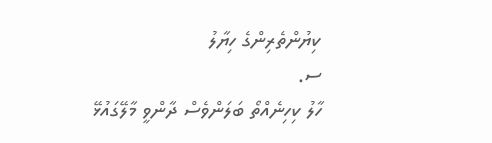ކިޔުންތެރިންގެ ހިޔާލު
ސ.
ހާލު ކިހިނެއްތޯ ބަލަންވެސް ދާންވީ މާލޭގައުޅޭ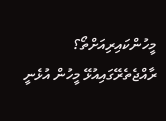މީހުންކައިރިއަށްތޯ؟ ރާއްޖެތެރޭގައިއުޅޭ މީހުން އުޅެނީ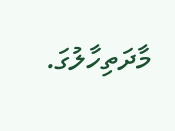މާދަތިހާލުގަ.